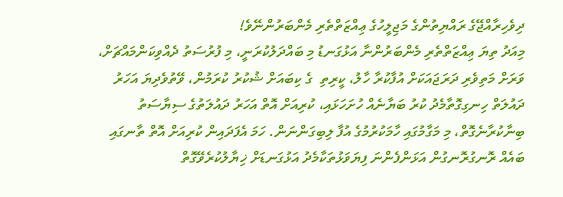ދިވެހިރާއްޖޭގެ ރައްޔިތުންގެ މަޖިލީހުގެ ޢިއްޒަތްތެރި މެންބަރުންނޭވެ!
މިއަދު ތިޔަ ޢިއްޒަތްތެރި މެންބަރުންނާ އަޅުގަނޑު މި ބައްދަލުކުރަނީ، މި ފުރުސަތު ދެއްވިކަންމައްޗަށް، ވަރަށް މަތިވެރި ދަރަޖައަކަށް އުފާކުރާ ހާލު، ކީރިތި  ގެ ކިބައަށް ޝުކުރު ކުރަމުން، ވޭތުވެދިޔަ އަހަރު ދައުލަތް ހިނގިގޮތާމެދު ކުރު ބަޔާނެއް ހުށަހަޅައި، ކުރިއަށް އޮތް އަހަރު ދައުލަތުގެ ސިޔާސަތު ބިނާކުރާނެގޮތް، މި މަގާމުގައި ހާމަކުރުމުގެ އުފާ ލިބިގަންނަން. ހަމަ އެފަދައިން ކުރިއަށް އޮތް ތާނގައި ބައެއް ރޮނގުރޮނގުން އަޅަންފެންނަ ފިޔަވަޅުތަކާމެދު އަޅުގަނޑަށް ޚިޔާލުކުރެވޭގޮތް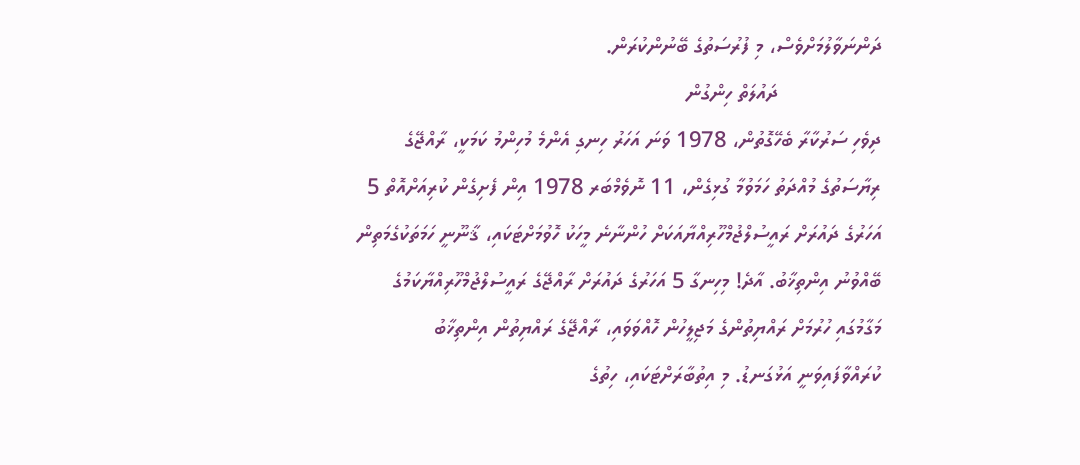ދަންނަވާލުމަށްވެސް، މި ފުރުސަތުގެ ބޭނުންކުރަން.
                  ދައުލަތް ހިންގުން
ދިވެހި ސަރުކާރާ ބެހޭގޮތުން، 1978 ވަނަ އަހަރު ހިނގި އެންމެ މުހިންމު ކަމަކީ، ރާއްޖޭގެ ރިޔާސަތުގެ މުއްދަތު ހަމަވުމާ ގުޅިގެން، 11 ނޮވެމްބަރ 1978 އިން ފެށިގެން ކުރިއަށްއޮތް 5 އަހަރުގެ ދައުރަށް ރައީސުލްޖުމްހޫރިއްޔާއަކަށް ހުންނާނެ މީހަކު ހޮވުމަށްޓަކައި، ޤާނޫނީ ހަމަތަކުގެމަތިން ބޭއްވުނު އިންތިޚާބު. އާދެ! މިހިނގާ 5 އަހަރުގެ ދައުރަށް ރާއްޖޭގެ ރައީސުލްޖުމްހޫރިއްޔާކަމުގެ މަގާމުގައި ހުރުމަށް ރައްޔިތުންގެ މަޖިލީހުން ހޮއްވަވައި، ރާއްޖޭގެ ރައްޔިތުން އިންތިޚާބު ކުރައްވާފައިވަނީ އަޅުގަނޑު. މި އިތުބާރަށްޓަކައި، ހިތުގެ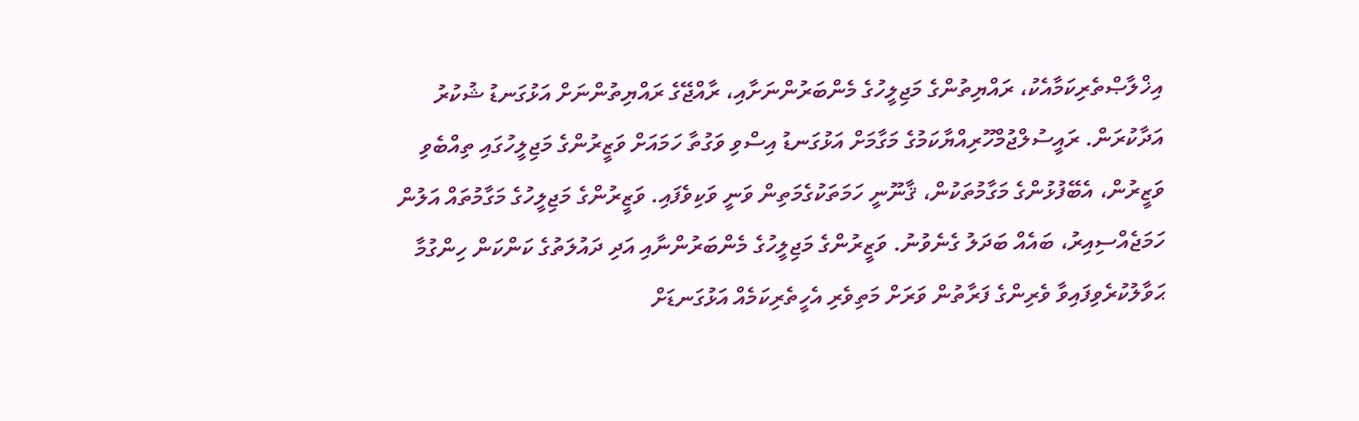އިޚްލާޞްތެރިކަމާއެކު، ރައްޔިތުންގެ މަޖިލީހުގެ މެންބަރުންނަށާއި، ރާއްޖޭގެ ރައްޔިތުންނަށް އަޅުގަނޑު ޝުކުރު އަދާކުރަން. ރައީސުލްޖުމްހޫރިއްޔާކަމުގެ މަގާމަށް އަޅުގަނޑު އިސްވި ވަގުތާ ހަމައަށް ވަޒީރުންގެ މަޖިލީހުގައި ތިއްބެވި ވަޒީރުން، އެބޭފުޅުންގެ މަގާމުތަކުން، ޤާނޫނީ ހަމަތަކުގެމަތިން ވަނީ ވަކިވެފައި. ވަޒީރުންގެ މަޖިލީހުގެ މަގާމުތައް އަލުން ހަމަޖެއްސިއިރު، ބައެއް ބަދަލު ގެނެވުނު. ވަޒީރުންގެ މަޖިލީހުގެ މެންބަރުންނާއި އަދި ދައުލަތުގެ ކަންކަން ހިންގުމާ ޙަވާލުކުރެވިފައިވާ ވެރިންގެ ފަރާތުން ވަރަށް މަތިވެރި އެހީތެރިކަމެއް އަޅުގަނޑަށް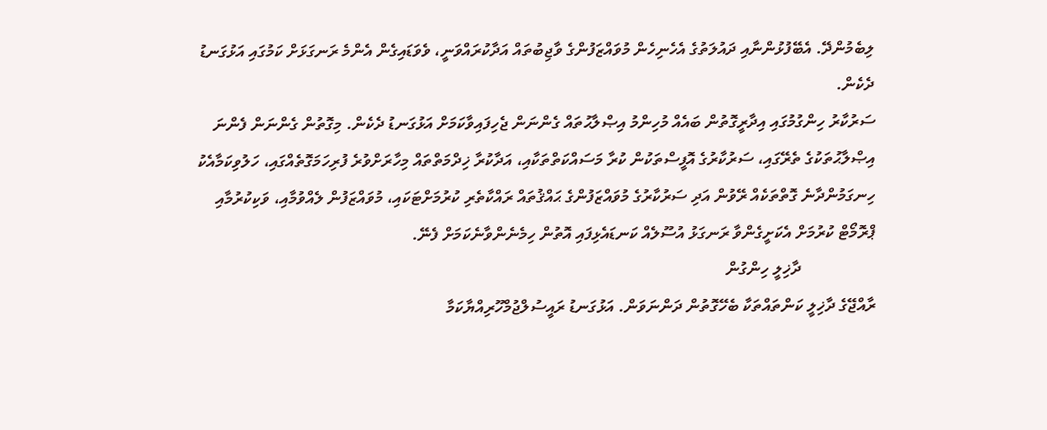ލިބެމުންދޭ. އެބޭފުޅުންނާއި ދައުލަތުގެ އެހެނިހެން މުވައްޒަފުންގެ ވާޖިބުތައް އަދާކުރައްވަނީ، ވެވަޑައިގެން އެންމެ ރަނގަޅަށް ކަމުގައި އަޅުގަނޑު ދެކެން.
ސަރުކާރު ހިންގުމުގައި އިދާރީގޮތުން ބައެއް މުހިންމު އިޞްލާޙުތައް ގެންނަން ޖެހިފައިވާކަމަށް އަޅުގަނޑު ދެކެން. މިގޮތުން ގެންނަން ފެންނަ އިޞްލާޙުތަކުގެ ތެރޭގައި، ސަރުކާރުގެ އޮފީސްތަކުން ކުރާ މަސައްކަތްތަކާއި، އަދާކުރާ ޚިދްމަތްތައް މިހާރަށްވުރެ ފުރިހަމަގޮތެއްގައި، ހަލުވިކަމާއެކު ހިނގަމުންދާނެ ގޮތްތަކެއް ރޭވުން އަދި ސަރުކާރުގެ މުވައްޒަފުންގެ ޙައްޤުތައް ރައްކާތެރި ކުރުމަށްޓަކައި، މުވައްޒަފުން ލެއްވުމާއި، ވަކިކުރުމާއި ޕްރޮމޯޓް ކުރުމަށް އެކަށީގެންވާ ރަނގަޅު އުސޫލެއް ކަނޑައެޅިފައި އޮތުން ހިމެނެންވާނެކަމަށް ފެނޭ.
                  ދާޚިލީ ހިންގުން
ރާއްޖޭގެ ދާޚިލީ ކަންތައްތަކާ ބެހޭގޮތުން ދަންނަވަން. އަޅުގަނޑު ރައީސުލްޖުމްހޫރިއްޔާކަމާ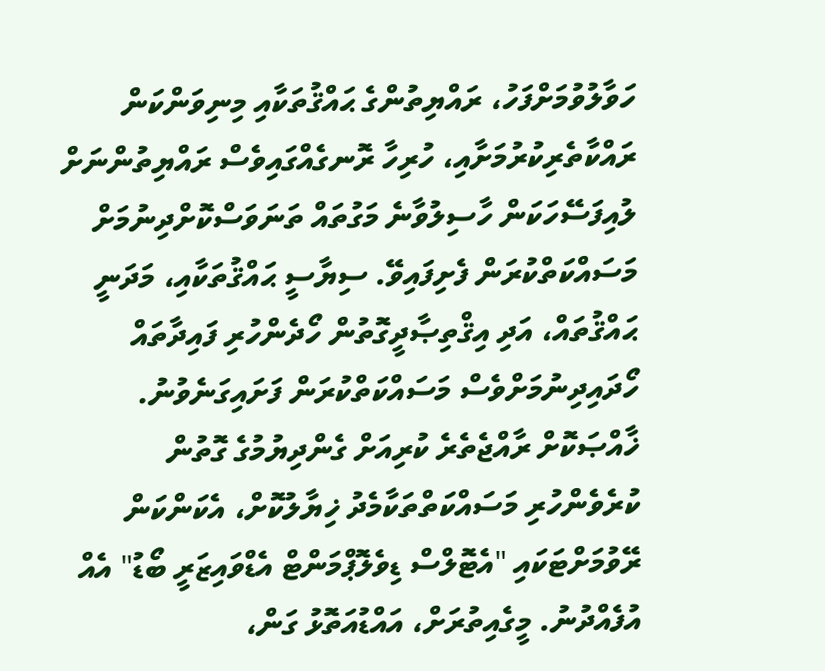ހަވާލުވުމަށްފަހު، ރައްޔިތުންގެ ޙައްޤުތަކާއި މިނިވަންކަން ރައްކާތެރިކުރުމަށާއި، ހުރިހާ ރޮނގެއްގައިވެސް ރައްޔިތުންނަށް ލުއިފަސޭހަކަން ހާސިލުވާނެ މަގުތައް ތަނަވަސްކޮށްދިނުމަށް މަސައްކަތްކުރަން ފެށިފައިވޭ. ސިޔާސީ ޙައްޤުތަކާއި، މަދަނީ ޙައްޤުތައް، އަދި އިޤްތިޞާދީގޮތުން ހޯދެންހުރި ފައިދާތައް ހޯދައިދިނުމަށްވެސް މަސައްކަތްކުރަން ފަށައިގަނެވުނު. ޚާއްޞަކޮށް ރާއްޖެތެރެ ކުރިއަށް ގެންދިޔުމުގެ ގޮތުން ކުރެވެންހުރި މަސައްކަތްތަކާމެދު ޚިޔާލުކޮށް، އެކަންކަން ރޭވުމަށްޓަކައި "އެޓޮލްސް ޑިވެލޮޕްމަންޓް އެޑްވައިޒަރީ ބޯޑު" އެއް އުފެއްދުނު. މީގެއިތުރަށް، އައްޑުއަތޮޅު ގަން،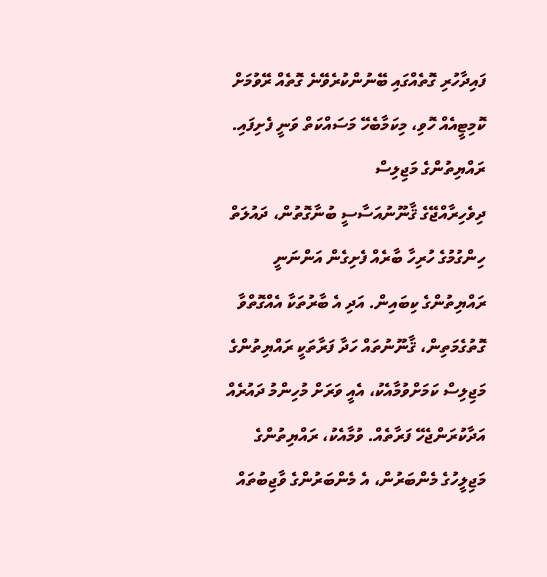ފައިދާހުރި ގޮތެއްގައި ބޭނުންކުރެވޭނެ ގޮތެއް ރޭވުމަށް ކޮމިޓީއެއް ހޮވި، މިކަމާބެހޭ މަސައްކަތް ވަނީ ފެށިފައި.
ރައްޔިތުންގެ މަޖިލިސް
ދިވެހިރާއްޖޭގެ ޤާނޫނުއަސާސީ ބުނާގޮތުން، ދައުލަތް ހިންގުމުގެ ހުރިހާ ބާރެއް ފެށިގެން އަންނަނީ ރައްޔިތުންގެ ކިބައިން. އަދި އެ ބާރުތަކާ އެއްގޮތްވާ ގޮތުގެމަތިން، ޤާނޫނުތައް ހަދާ ފަރާތަކީ ރައްޔިތުންގެ މަޖިލިސް ކަމަށްވުމާއެކު، އެއީ ވަރަށް މުހިންމު ދައުރެއް އަދާކުރަންޖެހޭ ފަރާތެއް. ވުމާއެކު، ރައްޔިތުންގެ މަޖިލީހުގެ މެންބަރުން، އެ މެންބަރުންގެ ވާޖިބުތައް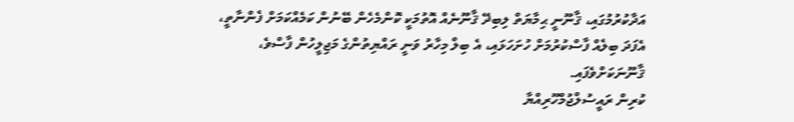އަދާކުރުމުގައި، ޤާނޫނީ ޙިމާޔަތް ލިބިދޭ ޤާނޫނެއް އޮތުމަކީ ކޮންމެހެން ބޭނުން ކަމެއްކަމަށް ފެންނާތީ، އެފަދަ ބިލެއް ފާސްކުރުމަށް ހުށަހަޅައި، އެ ބިލް މިހާރު ވަނީ ރައްޔިތުންގެ މަޖިލީހުން ފާސްވެ، ޤާނޫނަކަށްވެފައި.
ކުރިން ރައީސުލްޖުމްހޫރިއްޔާ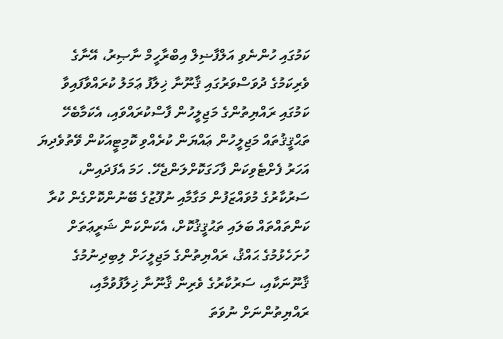ކަމުގައި ހުންނެވި އަލްފާޟިލް އިބްރާހީމް ނާޞިރު، އޭނާގެ ވެރިކަމުގެ ދުވަސްވަރުގައި ޤާނޫނާ ޚިލާފު ޢަމަލު ކުރައްވާފައިވާ ކަމުގައި ރައްޔިތުންގެ މަޖިލީހުން ފާސްކުރައްވައި، އެކަމާބެހޭ ތަޙްޤީޤުތައް މަޖިލީހުން ޢައްޔަން ކުރެއްވި ކޮމިޓީއަކުން ވޭތުވެދިޔަ އަހަރު ފެށްޓެވިކަން ފާހަގަކޮށްލަންޖެހޭ. ހަމަ އެފަދައިން، ސަރުކާރުގެ މުވައްޒަފުން މަގާމާއި ނުފޫޒުގެ ބޭނުންކޮށްގެން ކުރާ ކަންތައްތައް ބަލައި ތަޙުޤީޤުކޮށް، އެކަންކަން ޝަރީޢަތަށް ހުށަހެޅުމުގެ ޙައްޤު، ރައްޔިތުންގެ މަޖިލީހަށް ލިބިދިނުމުގެ ޤާނޫނަކާއި، ސަރުކާރުގެ ވެރިން ޤާނޫނާ ޚިލާފުވުމާއި، ރައްޔިތުންނަށް ނުވަތަ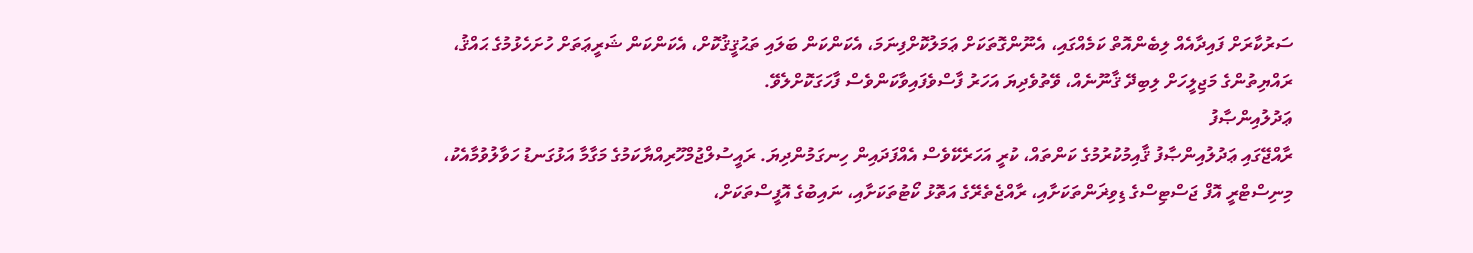ސަރުކާރަށް ފައިދާއެއް ލިބެންއޮތް ކަމެއްގައި، އެނޫންގޮތަކަށް ޢަމަލުކޮށްފިނަމަ، އެކަންކަން ބަލައި ތަޙުޤީޤުކޮށް، އެކަންކަން ޝަރީޢަތަށް ހުށަހެޅުމުގެ ޙައްޤު، ރައްޔިތުންގެ މަޖިލީހަށް ލިބިދޭ ޤާނޫނެއް، ވޭތުވެދިޔަ އަހަރު ފާސްވެފައިވާކަންވެސް ފާހަގަކޮށްލެވޭ.
ޢަދުލުއިންޞާފު
ރާއްޖޭގައި ޢަދުލުއިންޞާފު ޤާއިމުކުރުމުގެ ކަންތައް، ކުރީ އަހަރެކޭވެސް އެއްފަދައިން ހިނގަމުންދިޔަ. ރައީސުލްޖުމްހޫރިއްޔާކަމުގެ މަގާމާ އަޅުގަނޑު ހަވާލުވުމާއެކު، މިނިސްޓްރީ އޮފް ޖަސްޓިސްގެ ޑިވިޜަންތަކަށާއި، ރާއްޖެތެރޭގެ އަތޮޅު ކޯޓުތަކަށާއި، ނައިބުގެ އޮފީސްތަކަށް،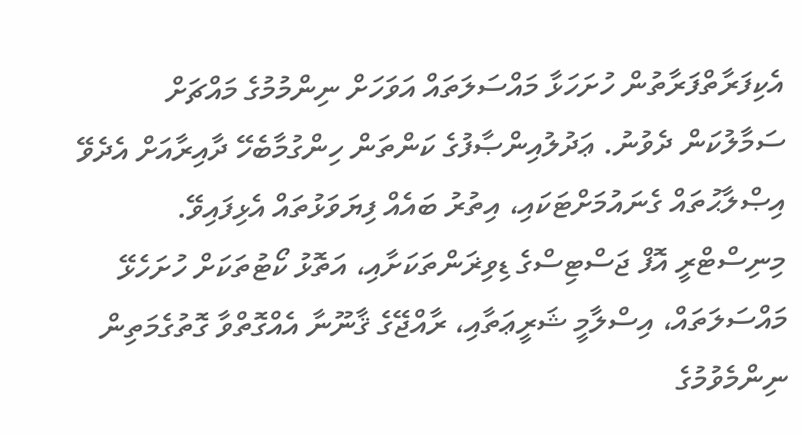އެކިފަރާތްފަރާތުން ހުށަހަޅާ މައްސަލަތައް އަވަހަށް ނިންމުމުގެ މައްޗަށް ސަމާލުކަން ދެވުނު. ޢަދުލުއިންޞާފުގެ ކަންތަން ހިންގުމާބެހޭ ދާއިރާއަށް އެދެވޭ އިޞްލާޙުތައް ގެނައުމަށްޓަކައި، އިތުރު ބައެއް ފިޔަވަޅުތައް އެޅިފައިވޭ. މިނިސްޓްރީ އޮފް ޖަސްޓިސްގެ ޑިވިޜަންތަކަށާއި، އަތޮޅު ކޯޓުތަކަށް ހުށަހެޅޭ މައްސަލަތައް، އިސްލާމީ ޝަރީޢަތާއި، ރާއްޖޭގެ ޤާނޫނާ އެއްގޮތްވާ ގޮތުގެމަތިން ނިންމެވުމުގެ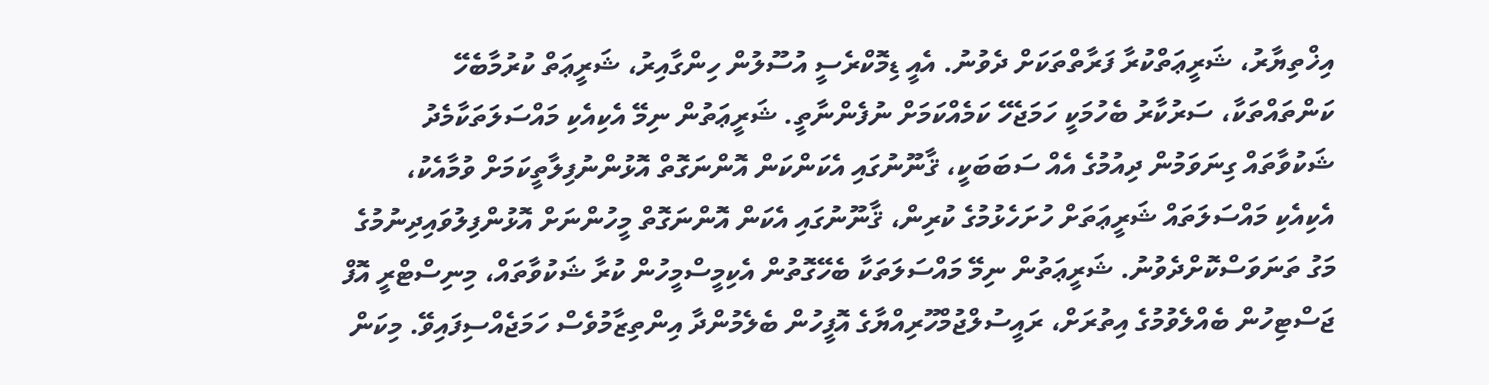އިޚްތިޔާރު، ޝަރީޢަތްކުރާ ފަރާތްތަކަށް ދެވުނު. އެއީ ޑިމޮކްރެސީ އުސޫލުން ހިންގާއިރު، ޝަރީޢަތް ކުރުމާބެހޭ ކަންތައްތަކާ، ސަރުކާރު ބެހުމަކީ ހަމަޖެހޭ ކަމެއްކަމަށް ނުފެންނާތީ. ޝަރީޢަތުން ނިމޭ އެކިއެކި މައްސަލަތަކާމެދު ޝަކުވާތައް ގިނަވަމުން ދިއުމުގެ އެއް ސަބަބަކީ، ޤާނޫނުގައި އެކަންކަން އޮންނަގޮތް އޮޅުންނުފިލާތީކަމަށް ވުމާއެކު، އެކިއެކި މައްސަލަތައް ޝަރީޢަތަށް ހުށަހެޅުމުގެ ކުރިން، ޤާނޫނުގައި އެކަން އޮންނަގޮތް މީހުންނަށް އޮޅުންފިލުވައިދިނުމުގެ މަގު ތަނަވަސްކޮށްދެވުނު. ޝަރީޢަތުން ނިމޭ މައްސަލަތަކާ ބެހޭގޮތުން އެކިމީސްމީހުން ކުރާ ޝަކުވާތައް، މިނިސްޓްރީ އޮފް ޖަސްޓިހުން ބެއްލެވުމުގެ އިތުރަށް، ރައީސުލްޖުމްހޫރިއްޔާގެ އޮފީހުން ބެލެމުންދާ އިންތިޒާމުވެސް ހަމަޖެއްސިފައިވޭ. މިކަން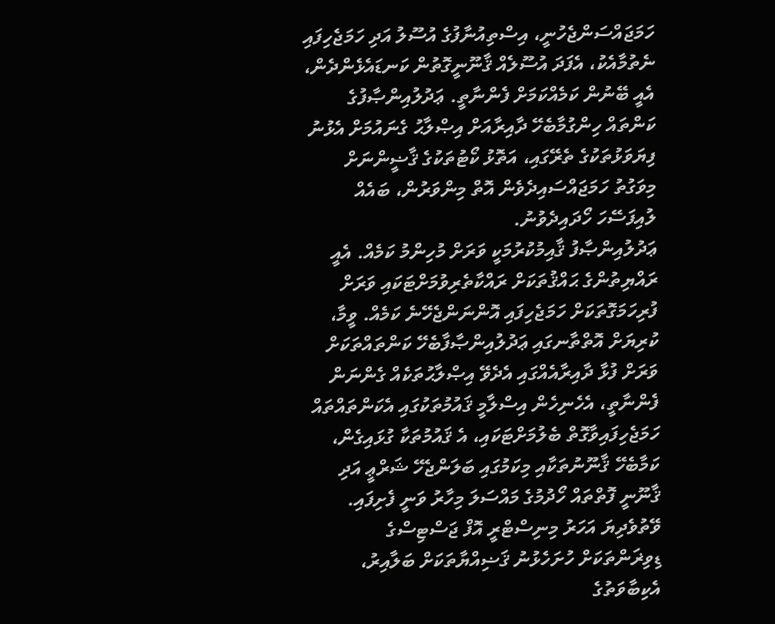ހަމަޖައްސަންޖެހުނީ، އިސްތިއުނާފުގެ އުސޫލު އަދި ހަމަޖެހިފައި ނެތުމާއެކު، އެފަދަ އުސޫލެއް ޤާނޫނީގޮތުން ކަނޑައެޅެންދެން، އެއީ ބޭނުން ކަމެއްކަމަށް ފެންނާތީ. ޢަދުލުއިންޞާފުގެ ކަންތައް ހިންގުމާބެހޭ ދާއިރާއަށް އިޞްލާޙު ގެނައުމަށް އެޅުނު ފިޔަވަޅުތަކުގެ ތެރޭގައި، އަތޮޅު ކޯޓުތަކުގެ ޤާޟީންނަށް މިވަގުތު ހަމަޖައްސައިދެވެން އޮތް މިންވަރުން، ބައެއް ލުއިފަސޭހަ ހޯދައިދެވުނު.
ޢަދުލުއިންޞާފު ޤާއިމުކުރުމަކީ ވަރަށް މުހިންމު ކަމެއް. އެއީ ރައްޔިތުންގެ ޙައްޤުތަކަށް ރައްކާތެރިވުމަށްޓަކައި ވަރަށް ފުރިހަމަގޮތަކަށް ހަމަޖެހިފައި އޮންނަންޖެހޭނެ ކަމެއް. ވީމާ، ކުރިޔަށް އޮތްތާނގައި ޢަދުލުއިންޞާފާބެހޭ ކަންތައްތަކަށް ވަރަށް ފުޅާ ދާއިރާއެއްގައި އެދެވޭ އިޞްލާޙުތަކެއް ގެންނަން ފެންނާތީ، އެހެނިހެން އިސްލާމީ ޤައުމުތަކުގައި އެކަންތައްތައް ހަމަޖެހިފައިވާގޮތް ބެލުމަށްޓަކައި، އެ ޤައުމުތަކާ ގުޅައިގެން، ކަމާބެހޭ ޤާނޫނުތަކާއި މިކަމުގައި ބަލަންޖެހޭ ޝަރްޢީ އަދި ޤާނޫނީ ފޮތްތައް ހޯދުމުގެ މައްސަލަ މިހާރު ވަނީ ފެށިފައި.
ވޭތުވެދިޔަ އަހަރު މިނިސްޓްރީ އޮފް ޖަސްޓިސްގެ ޑިވިޜަންތަކަށް ހުށަހެޅުނު ޤަޟިއްޔާތަކަށް ބަލާއިރު، އެކިބާވަތުގެ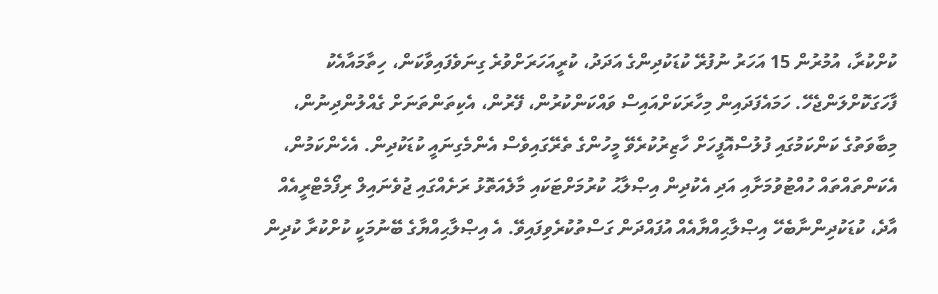ކުށްކުރާ، އުމުރުން 15 އަހަރު ނުފުރޭ ކުޑަކުދިންގެ އަދަދު، ކުރީއަހަރަށްވުރެ ގިނަވެފައިވާކަން، ހިތާމައާއެކު ފާހަގަކޮށްލަންޖެހޭ. ހަމައެފަދައިން މިހާރަކަށްއައިސް ވައްކަންކުރުން، ފޭރުން، އެކިތަންތަނަށް ގެއްލުންދިނުން، މިބާވަތުގެ ކަންކަމުގައި ފުލުސްއޮފީހަށް ހާޒިރުކުރެވޭ މީހުންގެ ތެރޭގައިވެސް އެންމެގިނައީ ކުޑަކުދިން. އެހެންކަމުން، އެކަންތައްތައް ހުއްޓުވުމަށާއި އަދި އެކުދިން އިޞްލާޙު ކުރުމަށްޓަކައި މާލެއަތޮޅު ރަށެއްގައި ޖުވެނައިލް ރިފޯމެޓްރީއެއް އާދެ، ކުޑަކުދިންނާބެހޭ އިޞްލާޙިއްޔާއެއް އުފައްދަން ގަސްތުކުރެވިފައިވޭ. އެ އިޞްލާޙިއްޔާގެ ބޭނުމަކީ ކުށްކުރާ ކުދިން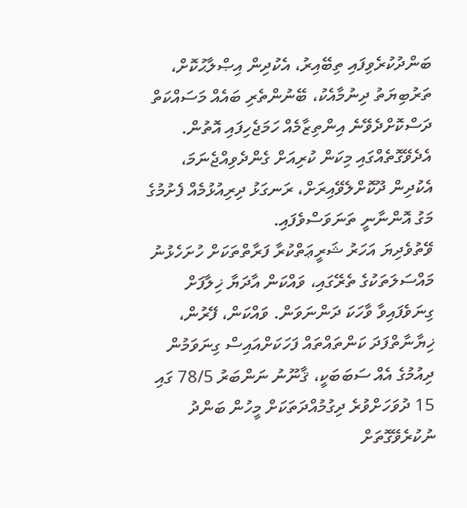ބަންދުކުރެވިފައި ތިބޭއިރު، އެކުދިން އިޞްލާޙުކޮށް، ތަރުބިޔަތު ދިނުމާއެކު، ބޭނުންތެރި ބައެއް މަސައްކަތް ދަސްކޮށްދެވޭނެ އިންތިޒާމެއް ހަމަޖެހިފައި އޮތުން. އެދެވޭގޮތެއްގައި މިކަން ކުރިއަށް ގެންދެވިއްޖެނަމަ، އެކުދިން ދޫކޮށްލެވޭއިރަށް، ރަނގަޅު ދިރިއުޅުމެއް ފެށުމުގެ މަގު އޮންނާނީ ތަނަވަސްވެފައި.
ވޭތުވެދިޔަ އަހަރު ޝަރީޢަތްކުރާ ފަރާތްތަކަށް ހުށަހެޅުނު މައްސަލަތަކުގެ ތެރޭގައި، ވައްކަން އާދަޔާ ޚިލާފަށް ގިނަވެފައިވާ ވާހަކަ ދަންނަވަން. ވައްކަން، ފޭރުން، ޚިޔާނާތްފަދަ ކަންތައްތައް ފަހަކަށްއައިސް ގިނަވަމުން ދިއުމުގެ އެއް ސަބަބަކީ، ޤާނޫނު ނަންބަރު 78/5 ގައި 15 ދުވަހަށްވުރެ ދިގުމުއްދަތަކަށް މީހުން ބަންދު ނުކުރެވޭގޮތަށް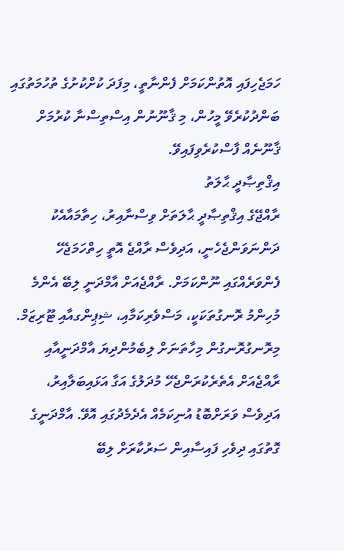ހަމަޖެހިފައި އޮތުންކަމަށް ފެންނާތީ، މިފަދަ ކުށްކުށުގެ ތުހުމަތުގައި ބަންދުކުރެވޭ މީހުން، މި ޤާނޫނުން އިސްތިސްނާ ކުރުމަށް ޤާނޫނެއް ފާސްކުރެވިފައިވޭ.
އިޤްތިޞާދީ ޙާލަތު
ރާއްޖޭގެ އިޤްތިޞާދީ ޙާލަތަށް ވިސްނާއިރު، ހިތާމައާއެކު ދަންނަވަންޖެހެނީ، އަދިވެސް ރާއްޖެ އޮތީ ހިތްހަމަޖެހޭ ފެންވަރެއްގައި ނޫންކަމަށް. ރާއްޖެއަށް އާމްދަނީ ލިބޭ އެންމެ މުހިންމު ރޮނގުތަކަކީ، މަސްވެރިކަމާއި، ޝިޕިންގއާއި ޓޫރިޒަމް. މިރޮނގުރޮނގުން މިހާތަނަށް ލިބެމުންދިޔަ އާމްދަނީއާއި ރާއްޖެއަށް އެތެރެކުރަންޖެހޭ މުދަލުގެ އަގާ އަޅައިބަލާއިރު، އަދިވެސް ވަރަށްބޮޑު އުނިކަމެއް އެދެމެދުގައި އޮވޭ. އާމްދަނީގެ ގޮތުގައި ދިވެހި ފައިސާއިން ސަރުކާރަށް ލިބޭ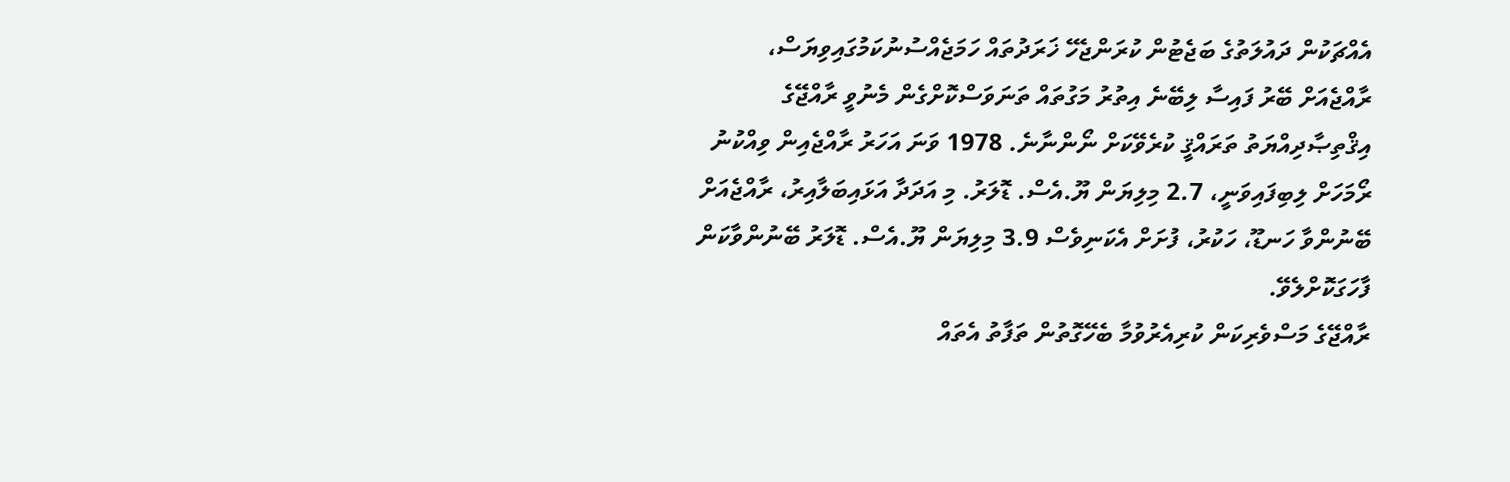އެއްޗަކުން ދައުލަތުގެ ބަޖެޓުން ކުރަންޖެހޭ ޚަރަދުތައް ހަމަޖެއްސުނުކަމުގައިވިޔަސް، ރާއްޖެއަށް ބޭރު ފައިސާ ލިބޭނެ އިތުރު މަގުތައް ތަނަވަސްކޮށްގެން މެނުވީ ރާއްޖޭގެ އިޤްތިޞާދިއްޔަތު ތަރައްޤީ ކުރެވޭކަށް ނޯންނާނެ. 1978 ވަނަ އަހަރު ރާއްޖެއިން ވިއްކުނު ރޯމަހަށް ލިބިފައިވަނީ، 2.7 މިލިޔަން ޔޫ.އެސް. ޑޮލަރު. މި އަދަދާ އަޅައިބަލާއިރު، ރާއްޖެއަށް ބޭނުންވާ ހަނޑޫ، ހަކުރު، ފުށަށް އެކަނިވެސް 3.9 މިލިޔަން ޔޫ.އެސް. ޑޮލަރު ބޭނުންވާކަން ފާހަގަކޮށްލެވޭ.
ރާއްޖޭގެ މަސްވެރިކަން ކުރިއެރުވުމާ ބެހޭގޮތުން ތަފާތު އެތައް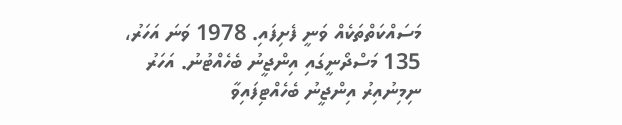މަސައްކަތްތަކެއް ވަނީ ފެށިފައި. 1978 ވަނަ އަހަރު، 135 މަސްދޯނީގައި އިންޖީނު ބެހެއްޓުނު. އަހަރު ނިމިނުއިރު އިންޖީނު ބެހެއްޓިފައިވާ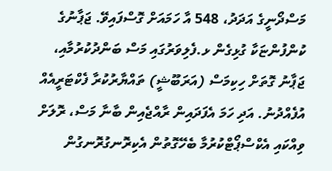މަސްދޯނީގެ އަދަދު، 548 އާ ހަމައަށް ގޮސްފައިވޭ. ޖަޕާނުގެ ކުންފުންޏަކާ ގުޅިގެން ޅ.ފެލިވަރުގައި މަސް ބަންދުކުރުމާއި، ޖަޕާނު ގޮތަށް ހިކިމަސް (އަރަބޫޝީ) ތައްޔާރުކުރާ ފެކްޓަރީއެއް އުފެއްދުނު. އަދި ހަމަ އެފަދައިން ރާއްޖެއިން ބާނާ މަސް، ރޮލަށް ވިއްކައި އެކްސްޕޯޓްކުރުމާ ބެހޭގޮތުން އެކިރޮނގުރޮނގުން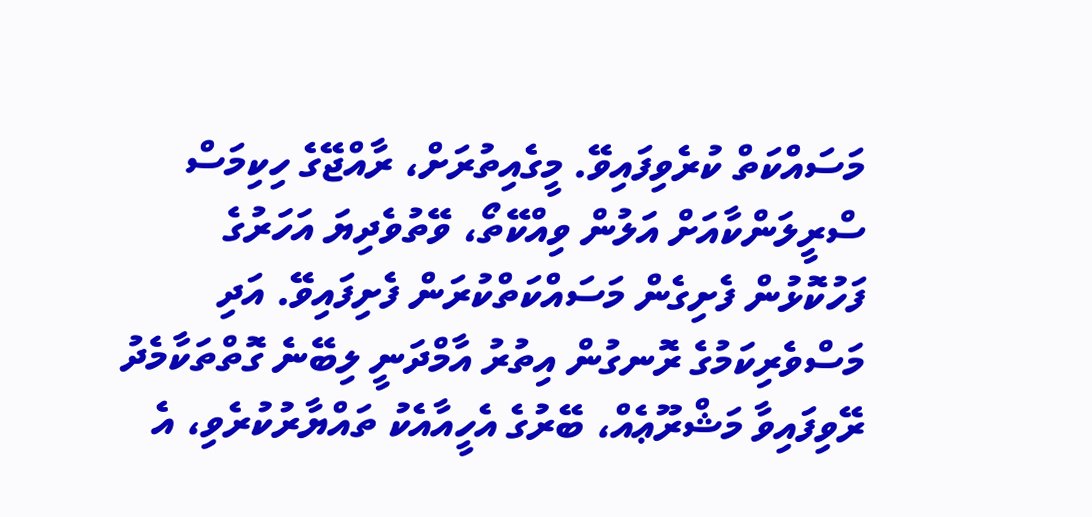މަސައްކަތް ކުރެވިފައިވޭ. މީގެއިތުރަށް، ރާއްޖޭގެ ހިކިމަސް ސްރީލަންކާއަށް އަލުން ވިއްކޭތޯ، ވޭތުވެދިޔަ އަހަރުގެ ފަހުކޮޅުން ފެށިގެން މަސައްކަތްކުރަން ފެށިފައިވޭ. އަދި މަސްވެރިކަމުގެ ރޮނގުން އިތުރު އާމްދަނީ ލިބޭނެ ގޮތްތަކާމެދު ރޭވިފައިވާ މަޝްރޫޢެއް، ބޭރުގެ އެހީއާއެކު ތައްޔާރުކުރެވި، އެ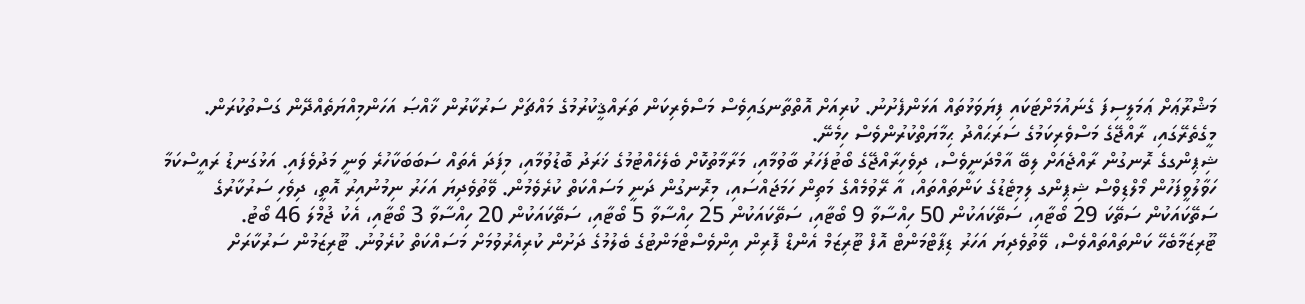މަޝްރޫޢަށް ޢަމަލީސިފަ ގެނައުމަށްޓަކައި ފިޔަވަޅުތައް އަޅަންފެށުނު. ކުރިއަށް އޮތްތާނގައިވެސް މަސްވެރިކަން ތަރައްޤީކުރުމުގެ މައްޗަށް ސަރުކާރުން ޚާއްޞަ އަހަންމިއްޔަތެއްދޭން ގަސްތުކުރަން. މީގެތެރޭގައި، ރާއްޖޭގެ މަސްވެރިކަމުގެ ސަރަޙައްދު ޙިމާޔަތްކުރުންވެސް ހިމެނޭ.
ޝިޕިންގގެ ރޮނގުން ރާއްޖެއަށް ލިބޭ އާމްދަނީވެސް، ދިވެހިރާއްޖޭގެ ބޯޓުފަހަރު ބާވުމާއި، މަރާމާތުކޮށް ބެލެހެއްޓުމުގެ ޚަރަދު ބޮޑުވުމާއި، މިފަދަ އެތައް ސަބަބަކާހުރެ ވަނީ މަދުވެފައި. އަޅުގަނޑު ރައީސްކަމާ ހަވާލުވީފަހުން މޯލްޑިވްސް ޝިޕިންގ ލިމިޓެޑުގެ ކަންތައްތައް، އާ ރޭވުމެއްގެ މަތިން ހަމަޖައްސައި، މިރޮނގުން ދަނީ މަސައްކަތް ކުރެވެމުން. ވޭތުވެދިޔަ އަހަރު ނިމުނުއިރު އޮތީ، ދިވެހި ސަރުކާރުގެ ސަތޭކައަކުން ސަތޭކަ 29 ބޯޓާއި، ސަތޭކައަކުން 50 ހިއްސާވާ 9 ބޯޓާއި، ސަތޭކައަކުން 25 ހިއްސާވާ 5 ބޯޓާއި، ސަތޭކައަކުން 20 ހިއްސާވާ 3 ބޯޓާއި، އެކު ޖުމްލަ 46 ބޯޓު.
ޓޫރިޒަމާބެހޭ ކަންތައްތައްވެސް، ވޭތުވެދިޔަ އަހަރު ޑިޕާޓްމަންޓް އޮފް ޓޫރިޒަމް އެންޑް ފޮރިން އިންވެސްޓްމަންޓުގެ ބެލުމުގެ ދަށުން ކުރިއެރުވުމަށް މަސައްކަތް ކުރެވުނު. ޓޫރިޒަމުން ސަރުކާރަށް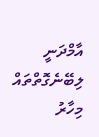އާމްދަނީ ލިބޭނެގޮތްތައް މިހާރު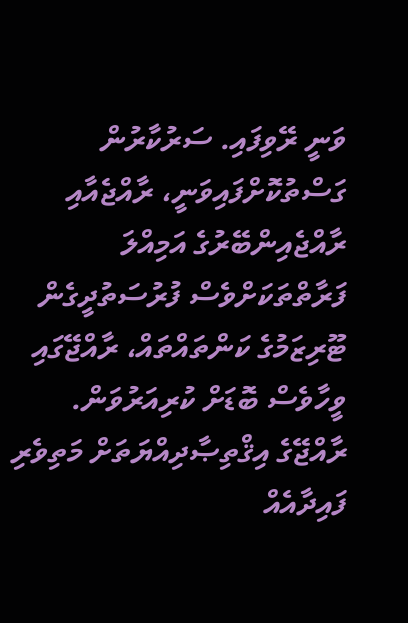ވަނީ ރޭވިފައި. ސަރުކާރުން ގަސްތުކޮށްފައިވަނީ، ރާއްޖެއާއި ރާއްޖެއިންބޭރުގެ އަމިއްލަ ފަރާތްތަކަށްވެސް ފުރުސަތުދީގެން ޓޫރިޒަމުގެ ކަންތައްތައް، ރާއްޖޭގައި ވީހާވެސް ބޮޑަށް ކުރިއަރުވަން.
ރާއްޖޭގެ އިޤްތިޞާދިއްޔަތަށް މަތިވެރި ފައިދާއެއް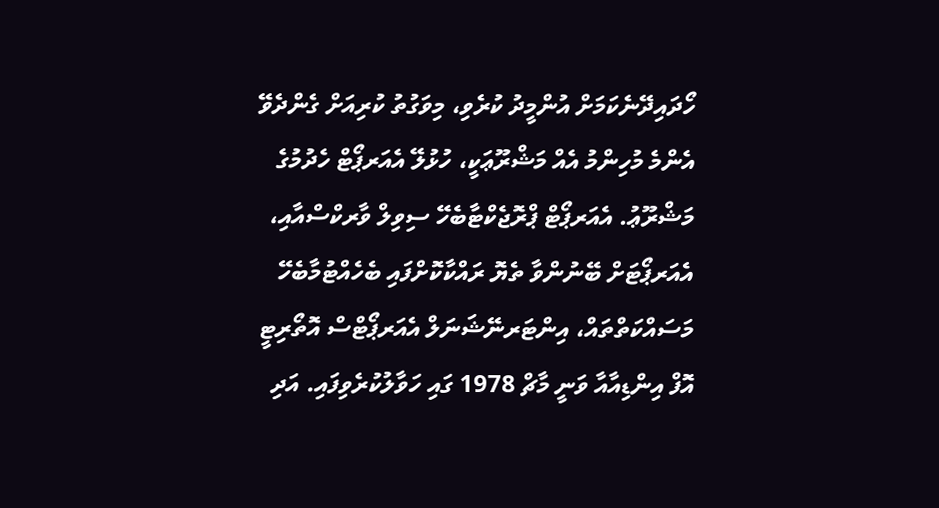ހޯދައިދޭނެކަމަށް އުންމީދު ކުރެވި، މިވަގުތު ކުރިއަށް ގެންދެވޭ އެންމެ މުހިންމު އެއް މަޝްރޫޢަކީ، ހުޅުލޭ އެއަރޕޯޓް ހެދުމުގެ މަޝްރޫޢު. އެއަރޕޯޓް ޕްރޮޖެކްޓާބެހޭ ސިވިލް ވާރކްސްއާއި، އެއަރޕޯޓަށް ބޭނުންވާ ތެޔޮ ރައްކާކޮށްފައި ބެހެއްޓުމާބެހޭ މަސައްކަތްތައް، އިންޓަރނޭޝަނަލް އެއަރޕޯޓްސް އޮތޯރިޓީ އޮފް އިންޑިއާއާ ވަނީ މާޗް 1978 ގައި ހަވާލުކުރެވިފައި. އަދި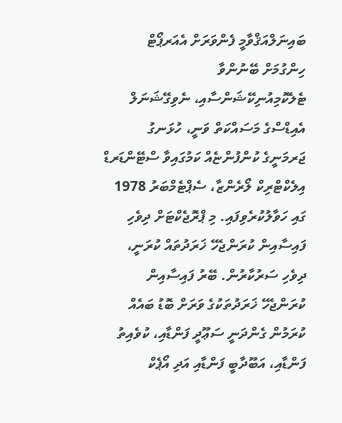ބައިނަލްއަޤްވާމީ ފެންވަރަށް އެއަރޕޯޓް ހިންގުމަށް ބޭނުންވާ ޓެލެކޮމިއުނިކޭޝަންސާއި، ނެވިގޭޝަނަލް އެއިޑްސްގެ މަސައްކަތް ވަނީ، ހުޅަނގު ޖަރމަނީގެ ކުންފުންޏެއް ކަމުގައިވާ ސްޓޭންޑަރޑް އިލެކްޓްރިކް ލޯރެންޒާ، ސެޕްޓެމްބަރު 1978 ގައި ހަވާލުކުރެވިފައި. މި ޕްރޮޖެކްޓަށް ދިވެހި ފައިސާއިން ކުރަންޖެހޭ ޚަރަދުތައް ކުރަނީ، ދިވެހި ސަރުކާރުން. ބޭރު ފައިސާއިން ކުރަންޖެހޭ ޚަރަދުތަކުގެ ވަރަށް ބޮޑު ބައެއް ކުރަމުން ގެންދަނީ ސަޢޫދީ ފަންޑާއި، ކުވެއިތު ފަންޑާއި، އަބޫދާބީ ފަންޑާއި އަދި އޯޕެކް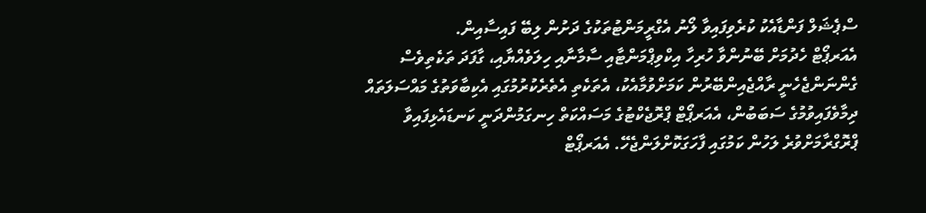ސްޕެޝަލް ފަންޑާއެކު ކުރެވިފައިވާ ލޯނު އެގްރީމަންޓުތަކުގެ ދަށުން ލިބޭ ފައިސާއިން.
އެއަރޕޯޓް ހެދުމަށް ބޭނުންވާ ހުރިހާ އިކްވިޕްމަންޓާއި ސާމާނާއި ހިލަވެއްޔާއި، ގާފަދަ ތަކެތިވެސް ގެންނަންޖެހެނީ ރާއްޖެއިންބޭރުން ކަމަށްވުމާއެކު، އެތަކެތި އެތެރެކުރުމުގައި އެކިބާވަތުގެ މައްސަލަތައް ދިމާވެފައިވުމުގެ ސަބަބުން، އެއަރޕޯޓް ޕްރޮޖެކްޓުގެ މަސައްކަތް ހިނގަމުންދަނީ ކަނޑައެޅިފައިވާ ޕްރޮގްރާމަށްވުރެ ލަހުން ކަމުގައި ފާހަގަކޮށްލަންޖެހޭ. އެއަރޕޯޓް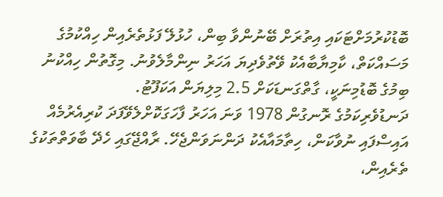ބޮޑުކުރުމަށްޓަކައި އިތުރަށް ބޭނުންވާ ބިން، ހުޅުލޭ ފަޅުތެރެއިން ހިއްކުމުގެ މަސައްކަތް، ކާމިޔާބާއެކު ވޭތުވެދިޔަ އަހަރު ނިންމާލެވުނު. މިގޮތުން ހިއްކުނު ބިމުގެ ބޮޑުމިނަކީ، ގާތްގަނޑަކަށް 2.5 މިލިޔަން އަކަފޫޓު.
ދަނޑުވެރިކަމުގެ ރޮނގުން 1978 ވަނަ އަހަރު ފާހަގަކޮށްލެވޭފަދަ ކުރިއެރުމެއް އައިސްފައި ނުވާކަން، ހިތާމައާއެކު ދަންނަވަންޖެހޭ. ރާއްޖޭގައި ހެދޭ ބާވަތްތަކުގެ ތެރެއިން،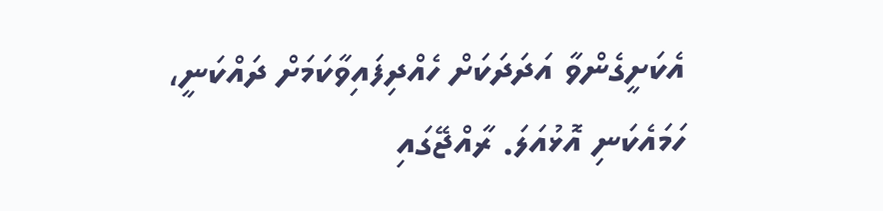އެކަށީގެންވާ އަދަދަކަށް ހެއްދިފައިވާކަމަށް ދައްކަނީ، ހަމައެކަނި އޮޅުއަލަ. ރާއްޖޭގައި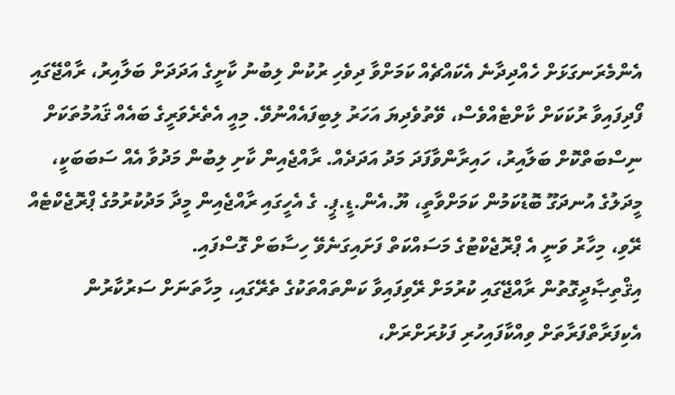އެންމެރަނގަޅަށް ހެއްދިދާނެ އެކައްޗެއް ކަމަށްވާ ދިވެހި ރުކުން ލިބުނު ކާށީގެ އަދަދަށް ބަލާއިރު، ރާއްޖޭގައި ފޯދިފައިވާ ރުކަކަށް ކާށްޓެއްވެސް، ވޭތުވެދިޔަ އަހަރު ލިބިފައެއްނުވޭ. މިއީ އެތެރެވަރީގެ ބައެއް ޤައުމުތަކަށް ނިސްބަތްކޮށް ބަލާއިރު، ހައިރާންވާފަދަ މަދު އަދަދެއް. ރާއްޖެއިން ކާށި ލިބުން މަދުވާ އެއް ސަބަބަކީ، މީދަލުގެ އުނދަގޫ ބޮޑުކަމުން ކަމަށްވާތީ، ޔޫ.އެން.ޑީ.ޕީ. ގެ އެހީގައި ރާއްޖެއިން މީދާ މަދުކުރުމުގެ ޕްރޮޖެކްޓެއް ރޭވި، މިހާރު ވަނީ އެ ޕްރޮޖެކްޓުގެ މަސައްކަތް ފަށައިގަނެވޭ ހިސާބަށް ގޮސްފައި.
އިޤްތިޞާދީގޮތުން ރާއްޖޭގައި ކުރުމަށް ރޭވިފައިވާ ކަންތައްތަކުގެ ތެރޭގައި، މިހާތަނަށް ސަރުކާރުން އެކިފަރާތްފަރާތަށް ވިއްކާފައިހުރި ފަޅުރަށްރަށް،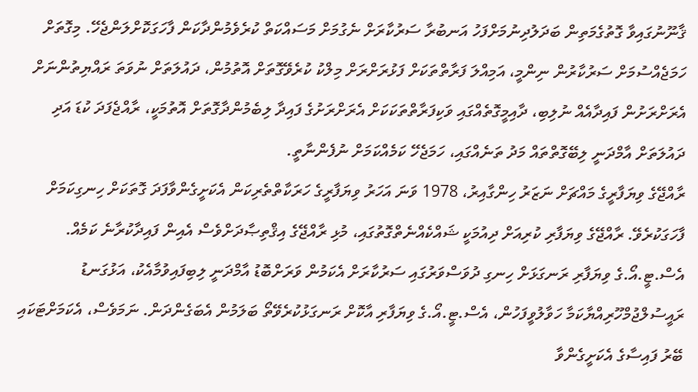ޤާނޫނުގައިވާ ގޮތުގެމަތިން ބަދަލުދިނުމަށްފަހު އަނބުރާ ސަރުކާރަށް ނެގުމަށް މަސައްކަތް ކުރެވެމުންދާކަން ފާހަގަކޮށްލަންޖެހޭ. މިގޮތަށް ހަމަޖެއްސުމަށް ސަރުކާރުން ނިންމީ، އަމިއްލަ ފަރާތްތަކަށް ފަޅުރަށްރަށް މިލްކު ކުރެވޭގޮތަށް އޮތުމުން، ދައުލަތަށް ނުވަތަ ރައްޔިތުންނަށް އެރަށްރަށުން ފައިދާއެއް ނުލިބި، ދާއިމީގޮތެއްގައި ވަކިފަރާތްތަކަކަށް އެރަށްރަށުގެ ފައިދާ ލިބެމުންދާގޮތަށް އޮތުމަކީ، ރާއްޖެފަދަ ކުޑަ އަދި ދައުލަތަށް އާމްދަނީ ލިބޭގޮތްތައް މަދު ތަނެއްގައި، ހަމަޖެހޭ ކަމެއްކަމަށް ނުފެންނާތީ.
ރާއްޖޭގެ ވިޔަފާރީގެ މައްޗަށް ނަޒަރު ހިންގާއިރު، 1978 ވަނަ އަހަރު ވިޔަފާރީގެ ހަރަކާތްތެރިކަން އެކަށީގެންވާފަދަ ގޮތަކަށް ހިނގިކަމަށް ފާހަގަކުރެވޭ. ރާއްޖޭގެ ވިޔަފާރި ކުރިއަށް ދިއުމަކީ ޝައްކެއްނެތްގޮތުގައި، މުޅި ރާއްޖޭގެ އިޤްތިޞާދަށްވެސް އެއިން ފައިދާކުރާނެ ކަމެއް. އެސް.ޓީ.އޯ.ގެ ވިޔަފާރި ރަނގަޅަށް ހިނގި ދުވަސްވަރުގައި ސަރުކާރަށް އެކަމުން ވަރަށްބޮޑު އާމްދަނީ ލިބިފައިވުމާއެކު، އަޅުގަނޑު ރައީސުލްޖުމްހޫރިއްޔާކަމާ ހަވާލުވީފަހުން، އެސް.ޓީ.އޯ.ގެ ވިޔަފާރި އާކޮށް ރަނގަޅުކުރެވޭތޯ ބަލަމުން އެބަގެންދަން. ނަމަވެސް، އެކަމަށްޓަކައި ބޭރު ފައިސާގެ އެކަށީގެންވާ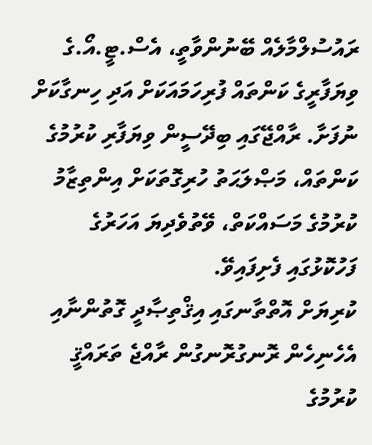ރައުސުލްމާލެއް ބޭނުންވާތީ، އެސް.ޓީ.އޯ.ގެ ވިޔަފާރީގެ ކަންތައް ފުރިހަމައަކަށް އަދި ހިނގާކަށް ނުފަށާ. ރާއްޖޭގައި ބިދޭސީން ވިޔަފާރި ކުރުމުގެ ކަންތައް، މަޞްލަޙަތު ހުރިގޮތަކަށް އިންތިޒާމު ކުރުމުގެ މަސައްކަތް، ވޭތުވެދިޔަ އަހަރުގެ ފަހުކޮޅުގައި ފެށިފައިވޭ.
ކުރިޔަށް އޮތްތާނގައި އިޤްތިޞާދީ ގޮތުންނާއި އެހެނިހެން ރޮނގުރޮނގުން ރާއްޖެ ތަރައްޤީ ކުރުމުގެ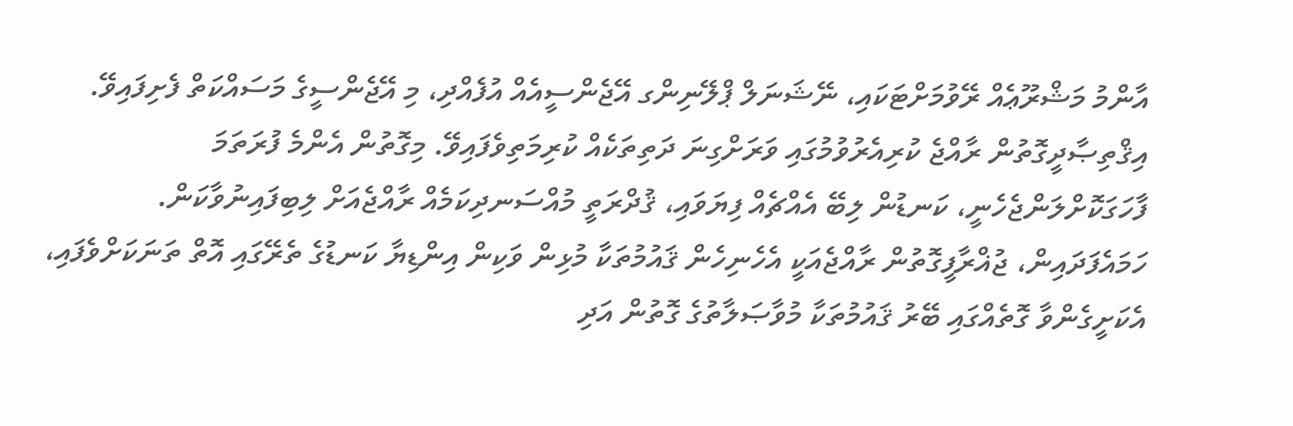އާންމު މަޝްރޫޢެއް ރޭވުމަށްޓަކައި، ނޭޝަނަލް ޕްލޭނިންގ އޭޖެންސީއެއް އުފެއްދި، މި އޭޖެންސީގެ މަސައްކަތް ފެށިފައިވޭ.
އިޤްތިޞާދީގޮތުން ރާއްޖެ ކުރިއެރުވުމުގައި ވަރަށްގިނަ ދަތިތަކެއް ކުރިމަތިވެފައިވޭ. މިގޮތުން އެންމެ ފުރަތަމަ ފާހަގަކޮށްލަންޖެހެނީ، ކަނޑުން ލިބޭ އެއްޗެއް ފިޔަވައި، ޤުދްރަތީ މުއްސަނދިކަމެއް ރާއްޖެއަށް ލިބިފައިނުވާކަން. ހަމައެފަދައިން، ޖުޣްރާފީގޮތުން ރާއްޖެއަކީ އެހެނިހެން ޤައުމުތަކާ މުޅިން ވަކިން އިންޑިޔާ ކަނޑުގެ ތެރޭގައި އޮތް ތަނަކަށްވެފައި، އެކަށީގެންވާ ގޮތެއްގައި ބޭރު ޤައުމުތަކާ މުވާޞަލާތުގެ ގޮތުން އަދި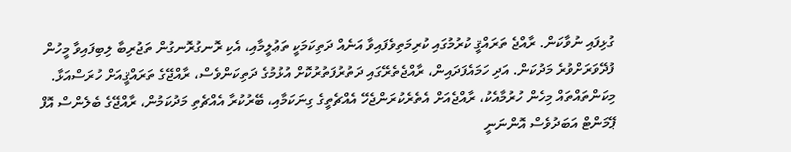ގުޅިފައި ނުވާކަން. ރާއްޖެ ތަރައްޤީ ކުރުމުގައި ކުރިމަތިވެފައިވާ އަނެއް ދަތިކަމަކީ ތަޢުލީމާއި، އެކި ރޮނގުރޮނގުން ތަޖުރިބާ ލިބިފައިވާ މީހުން ފުދޭވަރަށްވުރެ މަދުކަން. އަދި ހަމައެފަދައިން، ރާއްޖެތެރޭގައި ދަތުރުފަތުރުކޮށް އުޅުމުގެ ދަތިކަންވެސް، ރާއްޖޭގެ ތަރައްޤީއަށް ހުރަސްއަޅާ. މިކަންތައްތައް މިހެން ހުރުމާއެކު، ރާއްޖެއަށް އެތެރެކުރަންޖެހޭ އެއްޗެތީގެ ގިނަކަމާއި، ބޭރުކުރާ އެއްޗެތި މަދުކަމުން، ރާއްޖޭގެ ބެލެންސް އޮފް ޕޭމަންޓް އަބަދުވެސް އޮންނަނީ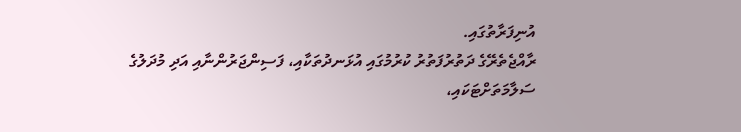އުނިފަރާތުގައި.
ރާއްޖެތެރޭގެ ދަތުރުފަތުރު ކުރުމުގައި އުޅަނދުތަކާއި، ފަސިންޖަރުންނާއި އަދި މުދަލުގެ ސަލާމަތަށްޓަކައި،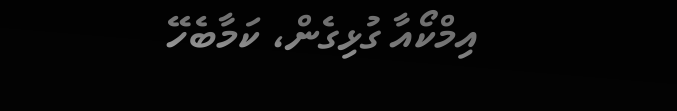އިމްކޯއާ ގުޅިގެން، ކަމާބެހޭ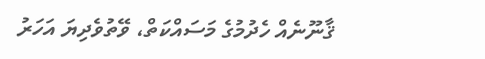ޤާނޫނެއް ހެދުމުގެ މަސައްކަތް، ވޭތުވެދިޔަ އަހަރު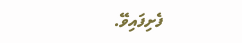ފެށިފައިވޭ.